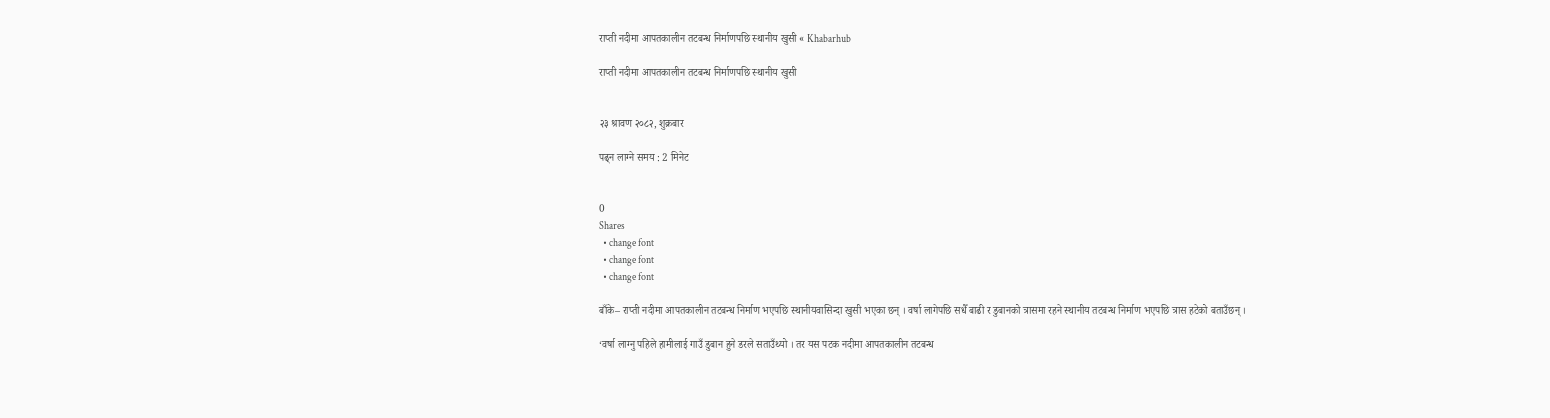राप्ती नदीमा आपतकालीन तटबन्ध निर्माणपछि स्थानीय खुसी « Khabarhub

राप्ती नदीमा आपतकालीन तटबन्ध निर्माणपछि स्थानीय खुसी


२३ श्रावण २०८२, शुक्रबार

पढ्न लाग्ने समय : 2 मिनेट


0
Shares
  • change font
  • change font
  • change font

बाँके– राप्ती नदीमा आपतकालीन तटबन्ध निर्माण भएपछि स्थानीयवासिन्दा खुसी भएका छन् । वर्षा लागेपछि सधैँ बाढी र डुबानको त्रासमा रहने स्थानीय तटबन्ध निर्माण भएपछि त्रास हटेको बताउँछन् ।

‘वर्षा लाग्नु पहिले हामीलाई गाउँ डुबान हुने डरले सताउँथ्यो । तर यस पटक नदीमा आपतकालीन तटबन्ध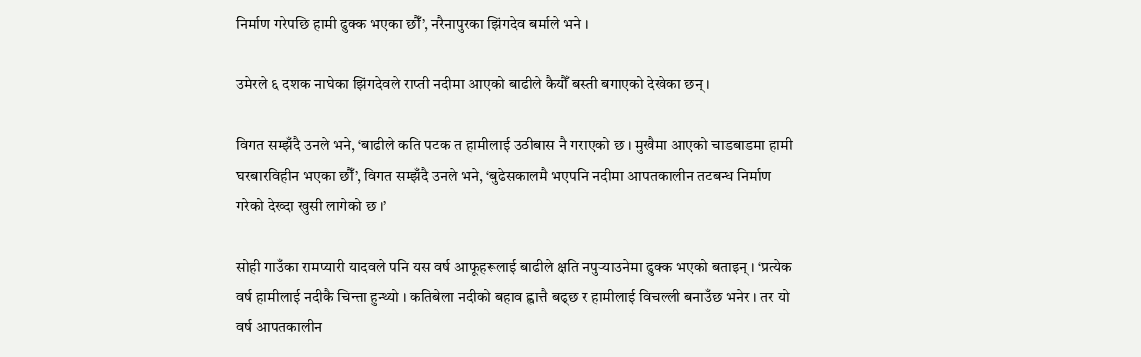निर्माण गरेपछि हामी ढुक्क भएका छौँ’, नरैनापुरका झिंगदेव बर्माले भने ।

उमेरले ६ दशक नाघेका झिंगदेवले राप्ती नदीमा आएको बाढीले कैयौँ बस्ती बगाएको देखेका छन् ।

विगत सम्झँदै उनले भने, ‘बाढीले कति पटक त हामीलाई उठीबास नै गराएको छ । मुखैमा आएको चाडबाडमा हामी घरबारविहीन भएका छौँ’, विगत सम्झँदै उनले भने, ‘बुढेसकालमै भएपनि नदीमा आपतकालीन तटबन्ध निर्माण गरेको देख्दा खुसी लागेको छ ।’

सोही गाउँका रामप्यारी यादवले पनि यस वर्ष आफूहरूलाई बाढीले क्षति नपुर्‍याउनेमा ढुक्क भएको बताइन् । ‘प्रत्येक वर्ष हामीलाई नदीकै चिन्ता हुन्थ्यो । कतिबेला नदीको बहाव ह्वात्तै बढ्छ र हामीलाई विचल्ली बनाउँछ भनेर । तर यो वर्ष आपतकालीन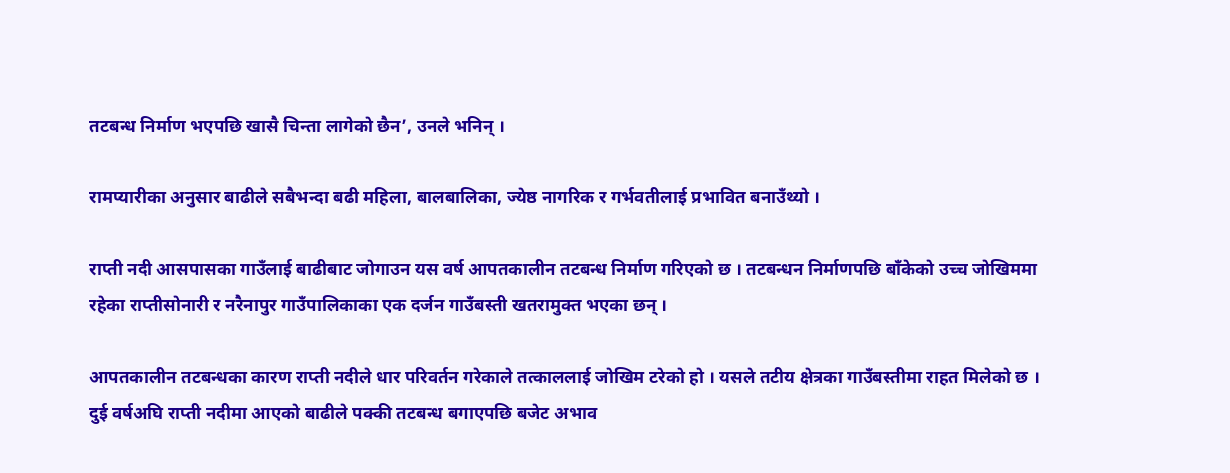तटबन्ध निर्माण भएपछि खासै चिन्ता लागेको छैन’, उनले भनिन् ।

रामप्यारीका अनुसार बाढीले सबैभन्दा बढी महिला, बालबालिका, ज्येष्ठ नागरिक र गर्भवतीलाई प्रभावित बनाउँथ्यो ।

राप्ती नदी आसपासका गाउँलाई बाढीबाट जोगाउन यस वर्ष आपतकालीन तटबन्ध निर्माण गरिएको छ । तटबन्धन निर्माणपछि बाँकेको उच्च जोखिममा रहेका राप्तीसोनारी र नरैनापुर गाउँपालिकाका एक दर्जन गाउँबस्ती खतरामुक्त भएका छन् ।

आपतकालीन तटबन्धका कारण राप्ती नदीले धार परिवर्तन गरेकाले तत्काललाई जोखिम टरेको हो । यसले तटीय क्षेत्रका गाउँबस्तीमा राहत मिलेको छ । दुई वर्षअघि राप्ती नदीमा आएको बाढीले पक्की तटबन्ध बगाएपछि बजेट अभाव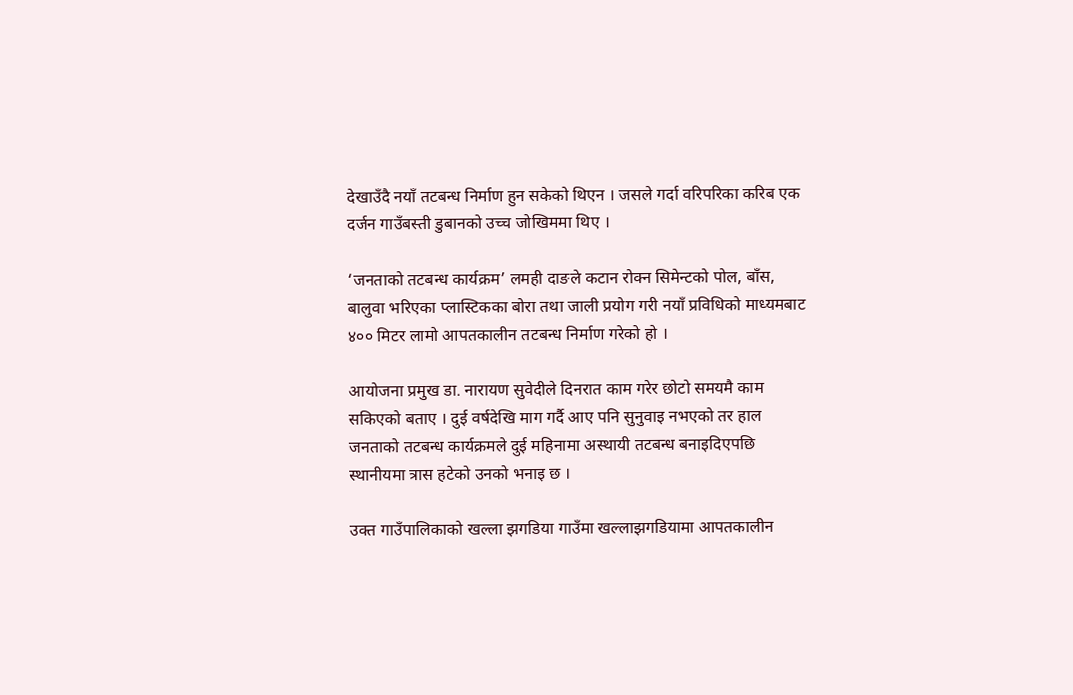देखाउँदै नयाँ तटबन्ध निर्माण हुन सकेको थिएन । जसले गर्दा वरिपरिका करिब एक दर्जन गाउँबस्ती डुबानको उच्च जोखिममा थिए ।

‘जनताको तटबन्ध कार्यक्रम’ लमही दाङले कटान रोक्न सिमेन्टको पोल, बाँस, बालुवा भरिएका प्लास्टिकका बोरा तथा जाली प्रयोग गरी नयाँ प्रविधिको माध्यमबाट ४०० मिटर लामो आपतकालीन तटबन्ध निर्माण गरेको हो ।

आयोजना प्रमुख डा. नारायण सुवेदीले दिनरात काम गरेर छोटो समयमै काम सकिएको बताए । दुई वर्षदेखि माग गर्दै आए पनि सुनुवाइ नभएको तर हाल जनताको तटबन्ध कार्यक्रमले दुई महिनामा अस्थायी तटबन्ध बनाइदिएपछि स्थानीयमा त्रास हटेको उनको भनाइ छ ।

उक्त गाउँपालिकाको खल्ला झगडिया गाउँमा खल्लाझगडियामा आपतकालीन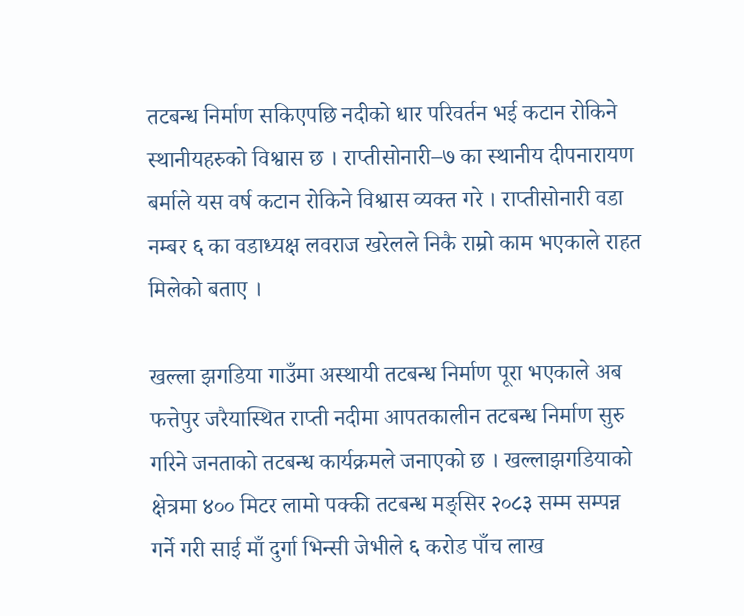तटबन्ध निर्माण सकिएपछि नदीको धार परिवर्तन भई कटान रोकिने स्थानीयहरुको विश्वास छ । राप्तीसोनारी–७ का स्थानीय दीपनारायण बर्माले यस वर्ष कटान रोकिने विश्वास व्यक्त गरे । राप्तीसोनारी वडा नम्बर ६ का वडाध्यक्ष लवराज खरेलले निकै राम्रो काम भएकाले राहत मिलेको बताए ।

खल्ला झगडिया गाउँमा अस्थायी तटबन्ध निर्माण पूरा भएकाले अब फत्तेपुर जरैयास्थित राप्ती नदीमा आपतकालीन तटबन्ध निर्माण सुरु गरिने जनताको तटबन्ध कार्यक्रमले जनाएको छ । खल्लाझगडियाको क्षेत्रमा ४०० मिटर लामो पक्की तटबन्ध मङ्सिर २०८३ सम्म सम्पन्न गर्ने गरी साई माँ दुर्गा भिन्सी जेभीले ६ करोड पाँच लाख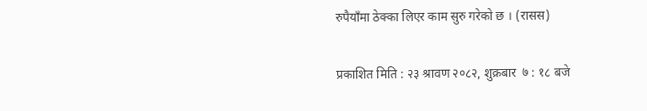रुपैयाँमा ठेक्का लिएर काम सुरु गरेको छ । (रासस)

प्रकाशित मिति : २३ श्रावण २०८२, शुक्रबार  ७ : १८ बजे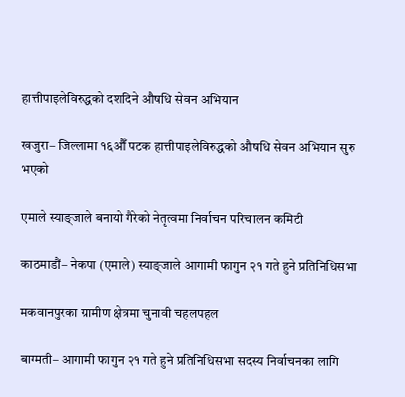हात्तीपाइलेविरुद्धको दशदिने औषधि सेवन अभियान

खजुरा– जिल्लामा १६औँ पटक हात्तीपाइलेविरुद्धको औषधि सेवन अभियान सुरु भएको

एमाले स्याङ्जाले बनायो गैरेको नेतृत्वमा निर्वाचन परिचालन कमिटी

काठमाडौं– नेकपा (एमाले) स्याङ्जाले आगामी फागुन २१ गते हुने प्रतिनिधिसभा

मकवानपुरका ग्रामीण क्षेत्रमा चुनावी चहलपहल

बाग्मती– आगामी फागुन २१ गते हुने प्रतिनिधिसभा सदस्य निर्वाचनका लागि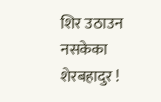शिर उठाउन नसकेका शेरबहादुर !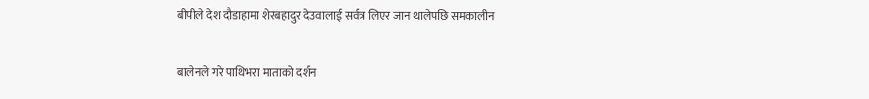बीपीले देश दौडाहामा शेरबहादुर देउवालाई सर्वत्र लिएर जान थालेपछि समकालीन

बालेनले गरे पाथिभरा माताको दर्शन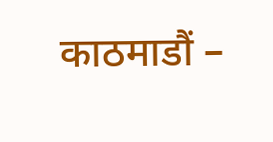काठमाडौं –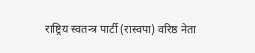राष्ट्रिय स्वतन्त्र पार्टी (रास्वपा) वरिष्ठ नेता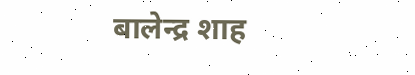बालेन्द्र शाह